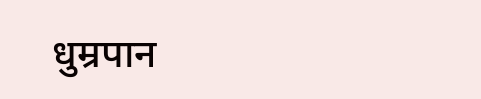धुम्रपान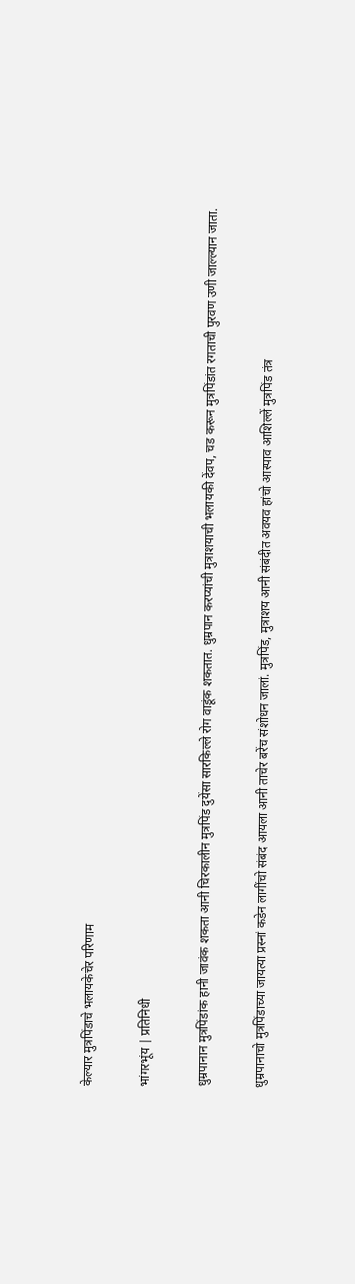केल्यार मुत्रपिंडाचे भलायकेचेर परिणाम

भांगरभूंय | प्रतिनिधी

धुम्रपानान मुत्रपिंडांक हानी जावंक शकता आनी चिरकालीन मुत्रपिंड दुयेंसा सारकिल्ले रोग वाडूंक शकतात. धुम्रपान करप्यांची मुत्राशयाची भलायकी देंवप, चड करून मुत्रपिंडांत रगताची पुरवण उणी जाल्ल्यान जाता.

धुम्रपानाचो मुत्रपिंडाच्या जायत्या प्रस्नां कडेन लागींचो संबंद आयला आनी ताचेर बरेंच संशोधन जालां. मुत्रपिंड, मुत्राशय आनी संबंदीत अवयव हांचो आस्पाव आशिल्लें मुत्रपिंड तंत्र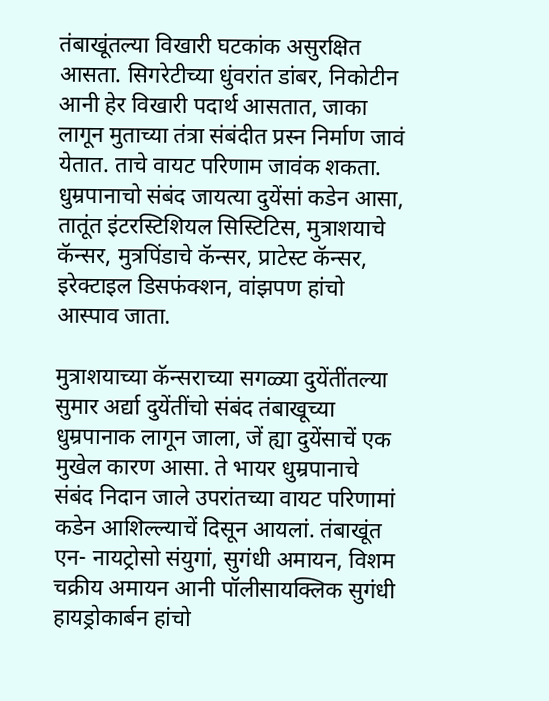तंबाखूंतल्या विखारी घटकांक असुरक्षित आसता. सिगरेटीच्या धुंवरांत डांबर, निकोटीन आनी हेर विखारी पदार्थ आसतात, जाका लागून मुताच्या तंत्रा संबंदीत प्रस्न निर्माण जावं येतात. ताचे वायट परिणाम जावंक शकता. धुम्रपानाचो संबंद जायत्या दुयेंसां कडेन आसा, तातूंत इंटरस्टिशियल सिस्टिटिस, मुत्राशयाचे कॅन्सर, मुत्रपिंडाचे कॅन्सर, प्राटेस्ट कॅन्सर, इरेक्टाइल डिसफंक्शन, वांझपण हांचो आस्पाव जाता.

मुत्राशयाच्या कॅन्सराच्या सगळ्या दुयेंतींतल्या सुमार अर्द्या दुयेंतींचो संबंद तंबाखूच्या धुम्रपानाक लागून जाला, जें ह्या दुयेंसाचें एक मुखेल कारण आसा. ते भायर धुम्रपानाचे संबंद निदान जाले उपरांतच्या वायट परिणामां कडेन आशिल्ल्याचें दिसून आयलां. तंबाखूंत एन- नायट्रोसो संयुगां, सुगंधी अमायन, विशम चक्रीय अमायन आनी पॉलीसायक्लिक सुगंधी हायड्रोकार्बन हांचो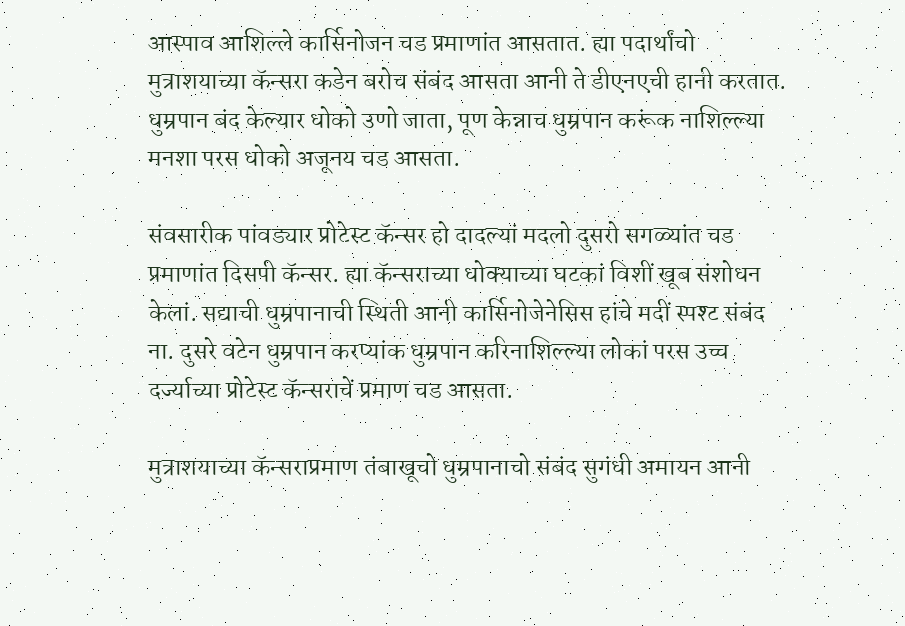आस्पाव आशिल्ले कार्सिनोजन चड प्रमाणांत आसतात. ह्या पदार्थांचो मुत्राशयाच्या कॅन्सरा कडेन बरोच संबंद आसता आनी ते डीएनएची हानी करतात. धुम्रपान बंद केल्यार धोको उणो जाता, पूण केन्नाच धुम्रपान करूंक नाशिल्ल्या मनशा परस धोको अजूनय चड आसता.

संवसारीक पांवड्यार प्रोटेस्ट कॅन्सर हो दादल्यां मदलो दुसरो सगळ्यांत चड प्रमाणांत दिसपी कॅन्सर. ह्या कॅन्सराच्या धोक्याच्या घटकां विशीं खूब संशोधन केलां. सद्याची धुम्रपानाची स्थिती आनी कार्सिनोजेनेसिस हांचे मदीं स्पश्ट संबंद ना. दुसरे वटेन धुम्रपान करप्यांक धुम्रपान करिनाशिल्ल्या लोकां परस उच्च दर्ज्याच्या प्रोटेस्ट कॅन्सराचें प्रमाण चड आसता.

मुत्राशयाच्या कॅन्सराप्रमाण तंबाखूचो धुम्रपानाचो संबंद सुगंधी अमायन आनी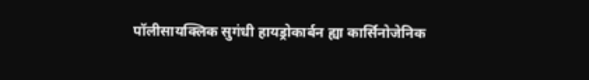पॉलीसायक्लिक सुगंधी हायड्रोकार्बन ह्या कार्सिनोजेनिक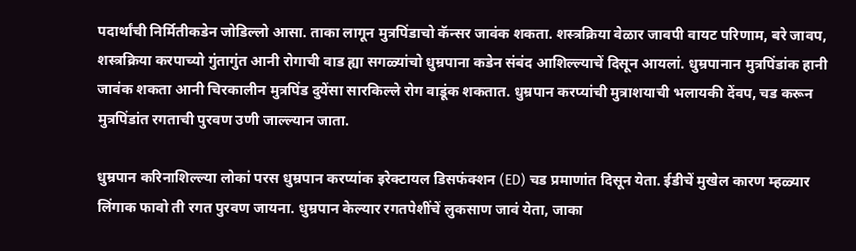पदार्थांची निर्मितीकडेन जोडिल्लो आसा. ताका लागून मुत्रपिंडाचो कॅन्सर जावंक शकता. शस्त्रक्रिया वेळार जावपी वायट परिणाम, बरे जावप, शस्त्रक्रिया करपाच्यो गुंतागुंत आनी रोगाची वाड ह्या सगळ्यांचो धुम्रपाना कडेन संबंद आशिल्ल्याचें दिसून आयलां. धुम्रपानान मुत्रपिंडांक हानी जावंक शकता आनी चिरकालीन मुत्रपिंड दुयेंसा सारकिल्ले रोग वाडूंक शकतात. धुम्रपान करप्यांची मुत्राशयाची भलायकी देंवप, चड करून मुत्रपिंडांत रगताची पुरवण उणी जाल्ल्यान जाता.

धुम्रपान करिनाशिल्ल्या लोकां परस धुम्रपान करप्यांक इरेक्टायल डिसफंक्शन (ED) चड प्रमाणांत दिसून येता. ईडीचें मुखेल कारण म्हळ्यार लिंगाक फावो ती रगत पुरवण जायना. धुम्रपान केल्यार रगतपेशींचें लुकसाण जावं येता, जाका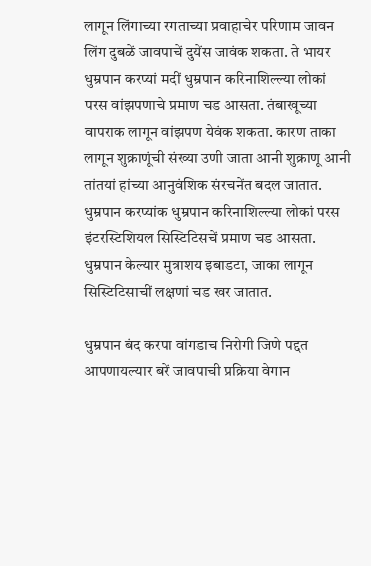लागून लिंगाच्या रगताच्या प्रवाहाचेर परिणाम जावन लिंग दुबळें जावपाचें दुयेंस जावंक शकता. ते भायर धुम्रपान करप्यां मदीं धुम्रपान करिनाशिल्ल्या लोकां परस वांझपणाचे प्रमाण चड आसता. तंबाखूच्या वापराक लागून वांझपण येवंक शकता. कारण ताका लागून शुक्राणूंची संख्या उणी जाता आनी शुक्राणू आनी तांतयां हांच्या आनुवंशिक संरचनेंत बदल जातात. धुम्रपान करप्यांक धुम्रपान करिनाशिल्ल्या लोकां परस इंटरस्टिशियल सिस्टिटिसचें प्रमाण चड आसता. धुम्रपान केल्यार मुत्राशय इबाडटा, जाका लागून सिस्टिटिसाचीं लक्षणां चड खर जातात.

धुम्रपान बंद करपा वांगडाच निरोगी जिणे पद्दत आपणायल्यार बरें जावपाची प्रक्रिया वेगान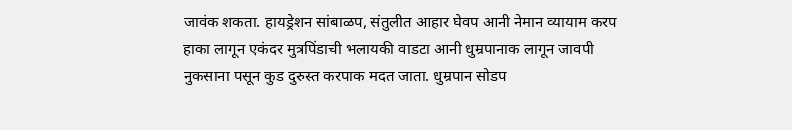जावंक शकता. हायड्रेशन सांबाळप, संतुलीत आहार घेवप आनी नेमान व्यायाम करप हाका लागून एकंदर मुत्रपिंडाची भलायकी वाडटा आनी धुम्रपानाक लागून जावपी नुकसाना पसून कुड दुरुस्त करपाक मदत जाता. धुम्रपान सोडप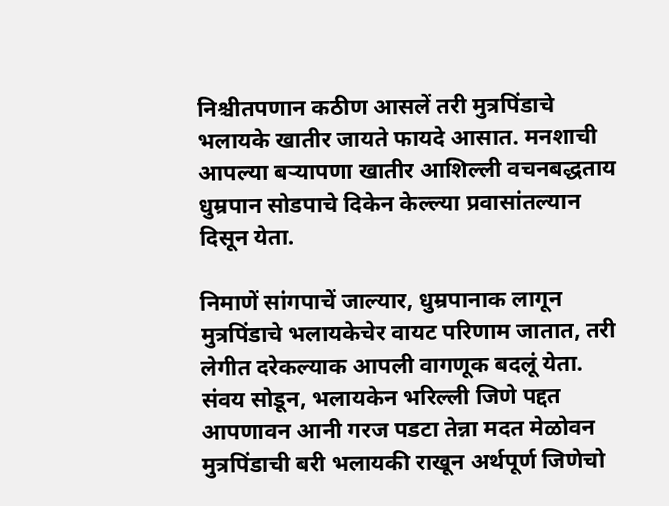निश्चीतपणान कठीण आसलें तरी मुत्रपिंडाचे भलायके खातीर जायते फायदे आसात. मनशाची आपल्या बऱ्यापणा खातीर आशिल्ली वचनबद्धताय धुम्रपान सोडपाचे दिकेन केल्ल्या प्रवासांतल्यान दिसून येता.

निमाणें सांगपाचें जाल्यार, धुम्रपानाक लागून मुत्रपिंडाचे भलायकेचेर वायट परिणाम जातात, तरी लेगीत दरेकल्याक आपली वागणूक बदलूं येता. संवय सोडून, भलायकेन भरिल्ली जिणे पद्दत आपणावन आनी गरज पडटा तेन्ना मदत मेळोवन मुत्रपिंडाची बरी भलायकी राखून अर्थपूर्ण जिणेचो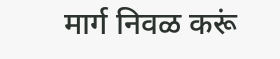मार्ग निवळ करूं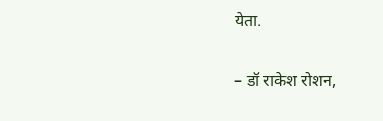येता.

– डॉ राकेश रोशन,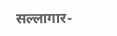सल्लागार-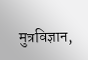मुत्रविज्ञान,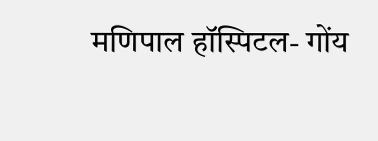मणिपाल हॉस्पिटल- गोंय